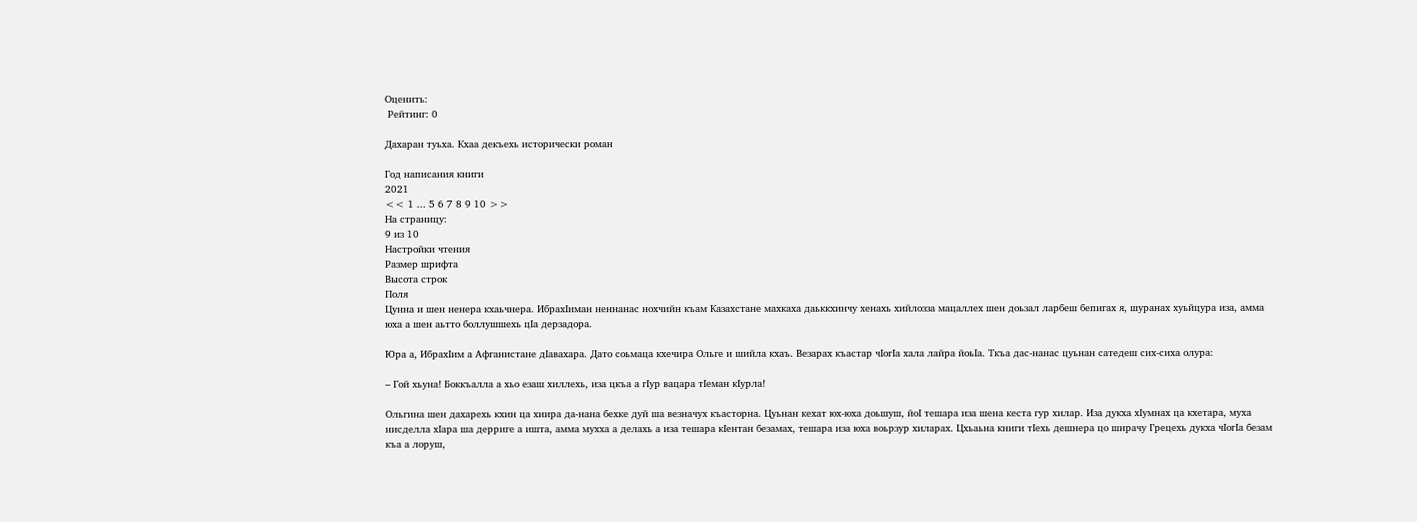Оценить:
 Рейтинг: 0

Дахаран туьха. Кхаа декъехь исторически роман

Год написания книги
2021
<< 1 ... 5 6 7 8 9 10 >>
На страницу:
9 из 10
Настройки чтения
Размер шрифта
Высота строк
Поля
Цунна и шен ненера кхаьчнера. ИбрахIиман неннанас нохчийн къам Казахстане махкаха даьккхинчу хенахь хийлозза мацаллех шен доьзал ларбеш бепигах я, шуранах хуьйцура иза, амма юха а шен аьтто боллушшехь цIа дерзадора.

Юра а, ИбрахIим а Афганистане дIавахара. Дато соьмаца кхечира Ольге и шийла кхаъ. Везарах къастар чIогIа хала лайра йоьIа. Ткъа дас-нанас цуьнан сатедеш сих-сиха олура:

– Гой хьуна! Боккъалла а хьо езаш хиллехь, иза цкъа а гIур вацара тIеман кIурла!

Ольгина шен дахарехь кхин ца хиира да-нана бехке дуй ша везначух къасторна. Цуьнан кехат юх-юха доьшуш, йоI тешара иза шена кеста гур хилар. Иза дукха хIумнах ца кхетара, муха нисделла хIара ша дерриге а ишта, амма мухха а делахь а иза тешара кIентан безамах, тешара иза юха воьрзур хиларах. Цхьаьна книги тIехь дешнера цо ширачу Грецехь дукха чIогIа безам къа а лоруш,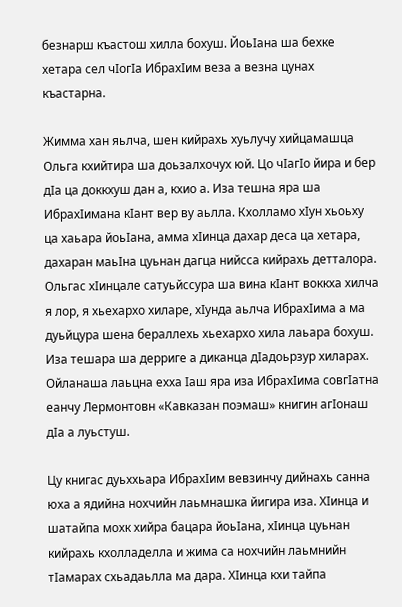безнарш къастош хилла бохуш. ЙоьIана ша бехке хетара сел чIогIа ИбрахIим веза а везна цунах къастарна.

Жимма хан яьлча, шен кийрахь хуьлучу хийцамашца Ольга кхийтира ша доьзалхочух юй. Цо чIагIо йира и бер дIа ца доккхуш дан а, кхио а. Иза тешна яра ша ИбрахIимана кIант вер ву аьлла. Кхолламо хIун хьоьху ца хаьара йоьIана, амма хIинца дахар деса ца хетара, дахаран маьIна цуьнан дагца нийсса кийрахь детталора. Ольгас хIинцале сатуьйссура ша вина кIант воккха хилча я лор, я хьехархо хиларе, хIунда аьлча ИбрахIима а ма дуьйцура шена бераллехь хьехархо хила лаьара бохуш. Иза тешара ша дерриге а диканца дIадоьрзур хиларах. Ойланаша лаьцна ехха Iаш яра иза ИбрахIима совгIатна еанчу Лермонтовн «Кавказан поэмаш» книгин агIонаш дIа а луьстуш.

Цу книгас дуьххьара ИбрахIим вевзинчу дийнахь санна юха а ядийна нохчийн лаьмнашка йигира иза. ХIинца и шатайпа мохк хийра бацара йоьIана, хIинца цуьнан кийрахь кхолладелла и жима са нохчийн лаьмнийн тIамарах схьадаьлла ма дара. ХIинца кхи тайпа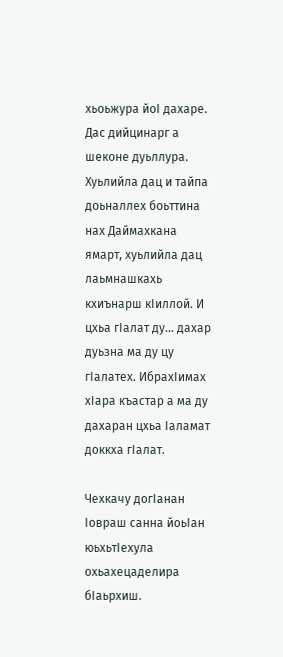хьоьжура йоI дахаре. Дас дийцинарг а шеконе дуьллура. Хуьлийла дац и тайпа доьналлех боьттина нах Даймахкана ямарт, хуьлийла дац лаьмнашкахь кхиънарш кIиллой. И цхьа гIалат ду… дахар дуьзна ма ду цу гIалатех. ИбрахIимах хIара къастар а ма ду дахаран цхьа Iаламат доккха гIалат.

Чехкачу догIанан Iовраш санна йоьIан юьхьтIехула охьахецаделира бIаьрхиш.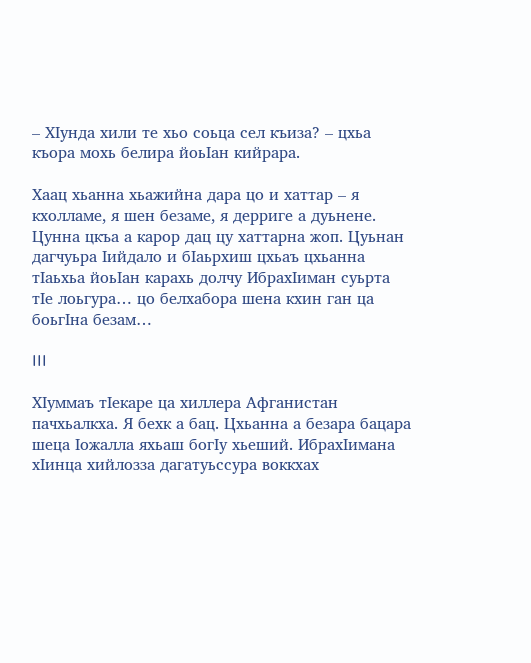– ХIунда хили те хьо соьца сел къиза? – цхьа къора мохь белира йоьIан кийрара.

Хаац хьанна хьажийна дара цо и хаттар – я кхолламе, я шен безаме, я дерриге а дуьнене. Цунна цкъа а карор дац цу хаттарна жоп. Цуьнан дагчуьра Iийдало и бIаьрхиш цхьаъ цхьанна тIаьхьа йоьIан карахь долчу ИбрахIиман суьрта тIе лоьгура… цо белхабора шена кхин ган ца боьгIна безам…

III

ХIуммаъ тIекаре ца хиллера Афганистан пачхьалкха. Я бехк а бац. Цхьанна а безара бацара шеца Iожалла яхьаш богIу хьеший. ИбрахIимана хIинца хийлозза дагатуьссура воккхах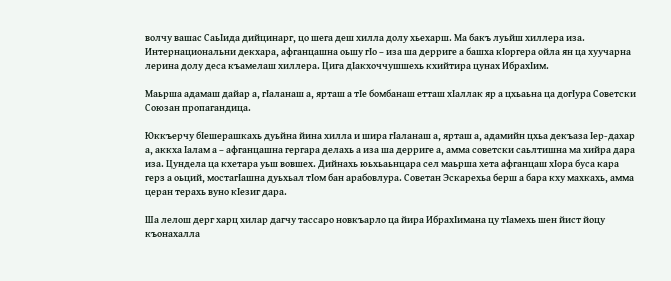волчу вашас СаьIида дийцинарг, цо шега деш хилла долу хьехарш. Ма бакъ луьйш хиллера иза. Интернациональни декхара, афганцашна оьшу гIо – иза ша дерриге а башха кIоргера ойла ян ца хуучарна лерина долу деса къамелаш хиллера. Цига дIакхоччушшехь кхийтира цунах ИбрахIим.

Маьрша адамаш дайар а, гIаланаш а, ярташ а тIе бомбанаш етташ хIаллак яр а цхьаьна ца догIура Советски Союзан пропагандица.

Юккъерчу бIешерашкахь дуьйна йина хилла и шира гIаланаш а, ярташ а, адамийн цхьа декъаза Iер-дахар а, аккха Iалам а – афганцашна гергара делахь а иза ша дерриге а, амма советски саьлтишна ма хийра дара иза. Цундела ца кхетара уьш вовшех. Дийнахь юьхьаьнцара сел маьрша хета афганцаш хIора буса кара герз а оьций, мостагIашна дуьхьал тIом бан арабовлура. Советан Эскарехьа берш а бара кху махкахь, амма церан терахь вуно кIезиг дара.

Ша лелош дерг харц хилар дагчу тассаро новкъарло ца йира ИбрахIимана цу тIамехь шен йист йоцу къонахалла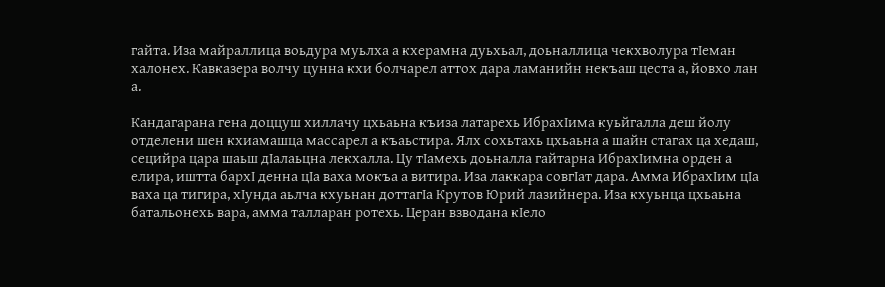гайта. Иза майраллица воьдура муьлха а кхерамна дуьхьал, доьналлица чекхволура тIеман халонех. Кавказера волчу цунна кхи болчарел аттох дара ламанийн некъаш цеста а, йовхо лан а.

Кандагарана гена доццуш хиллачу цхьаьна къиза латарехь ИбрахIима куьйгалла деш йолу отделени шен кхиамашца массарел а къаьстира. Ялх сохьтахь цхьаьна а шайн стагах ца хедаш, сецийра цара шаьш дIалаьцна лекхалла. Цу тIамехь доьналла гайтарна ИбрахIимна орден а елира, иштта бархI денна цIа ваха мокъа а витира. Иза лаккара совгIат дара. Амма ИбрахIим цIа ваха ца тигира, хIунда аьлча кхуьнан доттагIа Крутов Юрий лазийнера. Иза кхуьнца цхьаьна батальонехь вара, амма талларан ротехь. Церан взводана кIело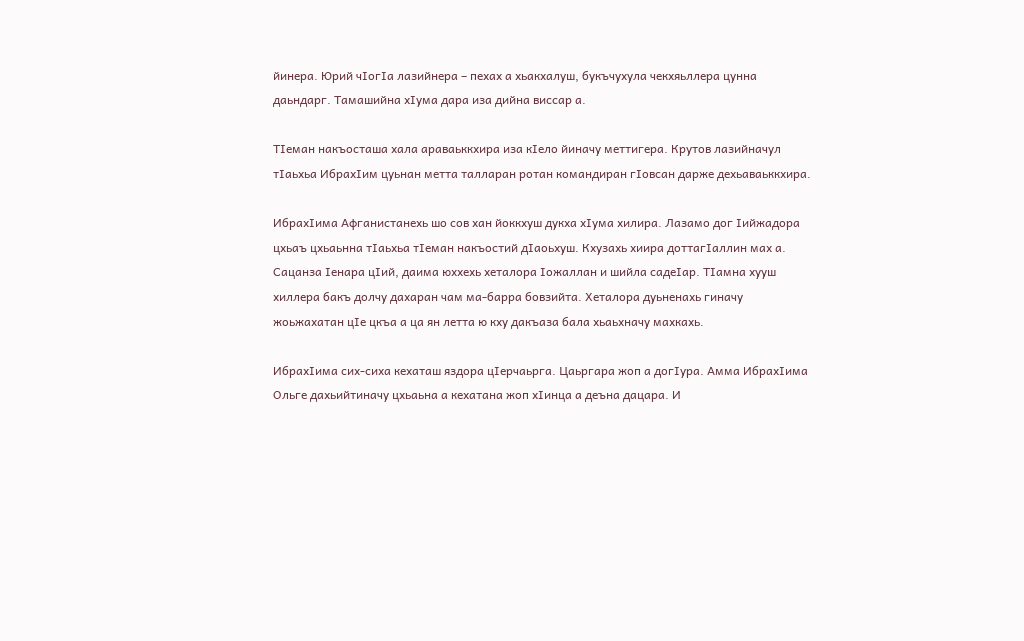йинера. Юрий чIогIа лазийнера – пехах а хьакхалуш, букъчухула чекхяьллера цунна даьндарг. Тамашийна хIума дара иза дийна виссар а.

ТIеман накъосташа хала араваьккхира иза кIело йиначу меттигера. Крутов лазийначул тIаьхьа ИбрахIим цуьнан метта талларан ротан командиран гIовсан дарже дехьаваьккхира.

ИбрахIима Афганистанехь шо сов хан йоккхуш дукха хIума хилира. Лазамо дог Iийжадора цхьаъ цхьаьнна тIаьхьа тIеман накъостий дIаоьхуш. Кхузахь хиира доттагIаллин мах а. Сацанза Iенара цIий, даима юххехь хеталора Iожаллан и шийла садеIар. ТIамна хууш хиллера бакъ долчу дахаран чам ма-барра бовзийта. Хеталора дуьненахь гиначу жоьжахатан цIе цкъа а ца ян летта ю кху дакъаза бала хьаьхначу махкахь.

ИбрахIима сих-сиха кехаташ яздора цIерчаьрга. Цаьргара жоп а догIура. Амма ИбрахIима Ольге дахьийтиначу цхьаьна а кехатана жоп хIинца а деъна дацара. И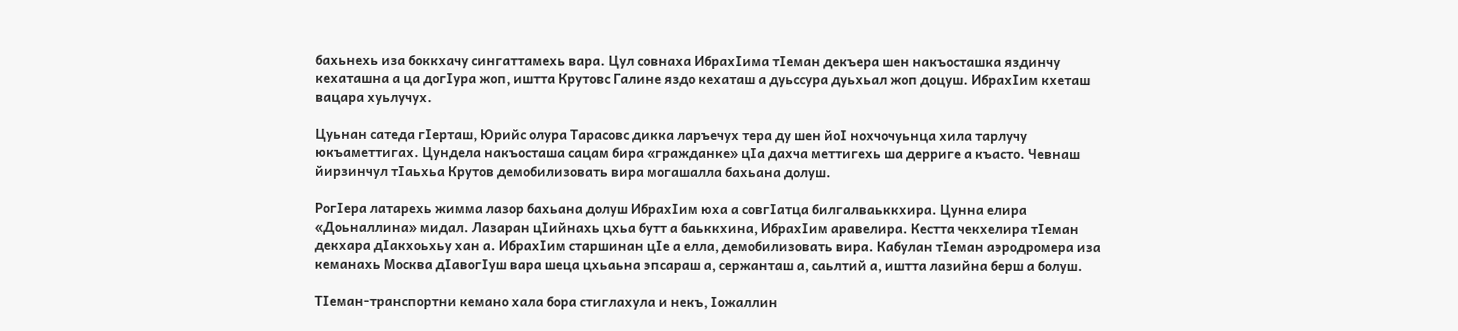бахьнехь иза боккхачу сингаттамехь вара. Цул совнаха ИбрахIима тIеман декъера шен накъосташка яздинчу кехаташна а ца догIура жоп, иштта Крутовс Галине яздо кехаташ а дуьссура дуьхьал жоп доцуш. ИбрахIим кхеташ вацара хуьлучух.

Цуьнан сатеда гIерташ, Юрийс олура Тарасовс дикка ларъечух тера ду шен йоI нохчочуьнца хила тарлучу юкъаметтигах. Цундела накъосташа сацам бира «гражданке» цIа дахча меттигехь ша дерриге а къасто. Чевнаш йирзинчул тIаьхьа Крутов демобилизовать вира могашалла бахьана долуш.

РогIера латарехь жимма лазор бахьана долуш ИбрахIим юха а совгIатца билгалваьккхира. Цунна елира «Доьналлина» мидал. Лазаран цIийнахь цхьа бутт а баьккхина, ИбрахIим аравелира. Кестта чекхелира тIеман декхара дIакхоьхьу хан а. ИбрахIим старшинан цIе а елла, демобилизовать вира. Кабулан тIеман аэродромера иза кеманахь Москва дIавогIуш вара шеца цхьаьна эпсараш а, сержанташ а, саьлтий а, иштта лазийна берш а болуш.

ТIеман-транспортни кемано хала бора стиглахула и некъ, Iожаллин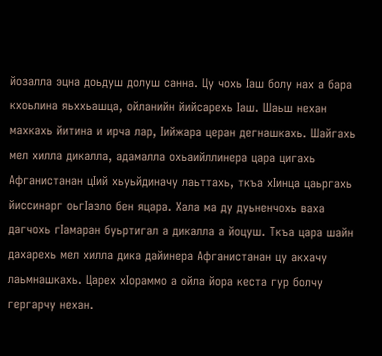йозалла эцна доьдуш долуш санна. Цу чохь Iаш болу нах а бара кхоьлина яьххьашца, ойланийн йийсарехь Iаш. Шаьш нехан махкахь йитина и ирча лар, Iийжара церан дегнашкахь. Шайгахь мел хилла дикалла, адамалла охьаийллинера цара цигахь Афганистанан цIий хьуьйдиначу лаьттахь, ткъа хIинца цаьргахь йиссинарг оьгIазло бен яцара. Хала ма ду дуьненчохь ваха дагчохь гIамаран буьртигал а дикалла а йоцуш. Ткъа цара шайн дахарехь мел хилла дика дайинера Афганистанан цу акхачу лаьмнашкахь. Царех хIораммо а ойла йора кеста гур болчу гергарчу нехан.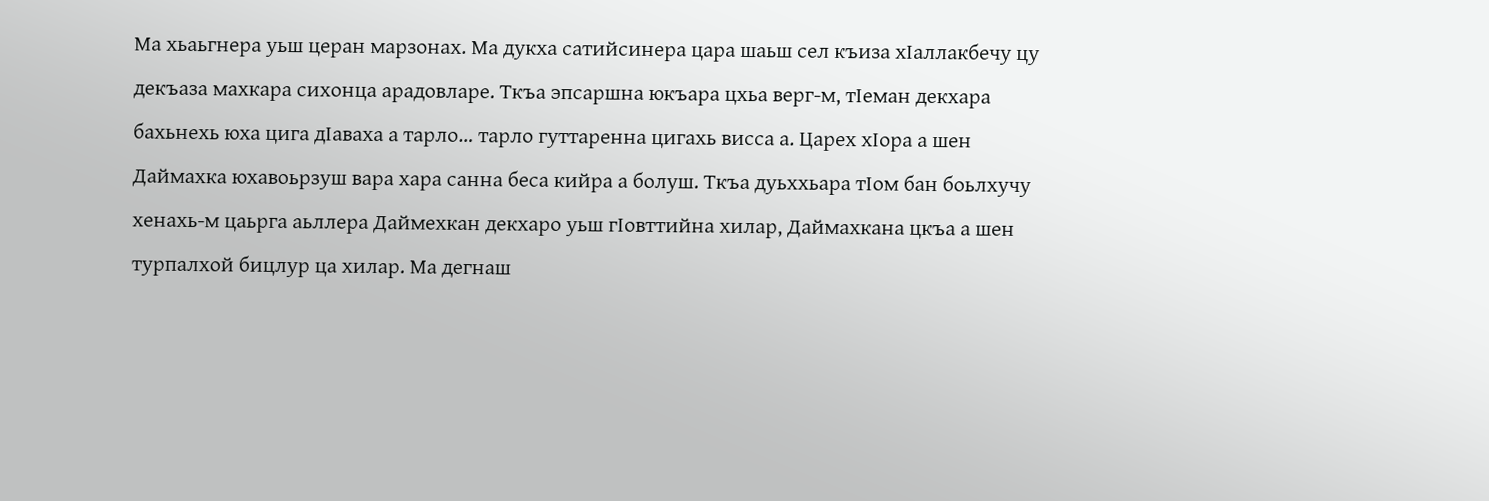Ма хьаьгнера уьш церан марзонах. Ма дукха сатийсинера цара шаьш сел къиза хIаллакбечу цу декъаза махкара сихонца арадовларе. Ткъа эпсаршна юкъара цхьа верг-м, тIеман декхара бахьнехь юха цига дIаваха а тарло… тарло гуттаренна цигахь висса а. Царех хIора а шен Даймахка юхавоьрзуш вара хара санна беса кийра а болуш. Ткъа дуьххьара тIом бан боьлхучу хенахь-м цаьрга аьллера Даймехкан декхаро уьш гIовттийна хилар, Даймахкана цкъа а шен турпалхой бицлур ца хилар. Ма дегнаш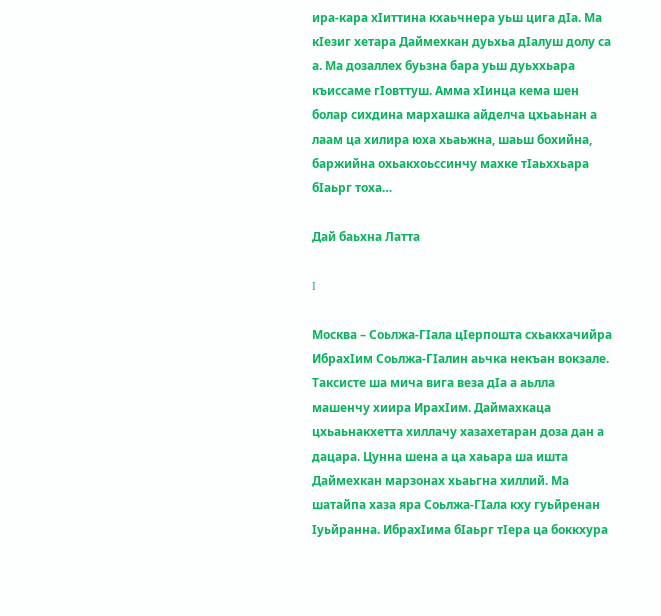ира-кара хIиттина кхаьчнера уьш цига дIа. Ма кIезиг хетара Даймехкан дуьхьа дIалуш долу са а. Ма дозаллех буьзна бара уьш дуьххьара къиссаме гIовттуш. Амма хIинца кема шен болар сихдина мархашка айделча цхьаьнан а лаам ца хилира юха хьаьжна, шаьш бохийна, баржийна охьакхоьссинчу махке тIаьххьара бIаьрг тоха…

Дай баьхна Латта

I

Москва – Соьлжа-ГIала цIерпошта схьакхачийра ИбрахIим Соьлжа-ГIалин аьчка некъан вокзале. Таксисте ша мича вига веза дIа а аьлла машенчу хиира ИрахIим. Даймахкаца цхьаьнакхетта хиллачу хазахетаран доза дан а дацара. Цунна шена а ца хаьара ша ишта Даймехкан марзонах хьаьгна хиллий. Ма шатайпа хаза яра Соьлжа-ГIала кху гуьйренан Iуьйранна. ИбрахIима бIаьрг тIера ца боккхура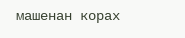машенан корах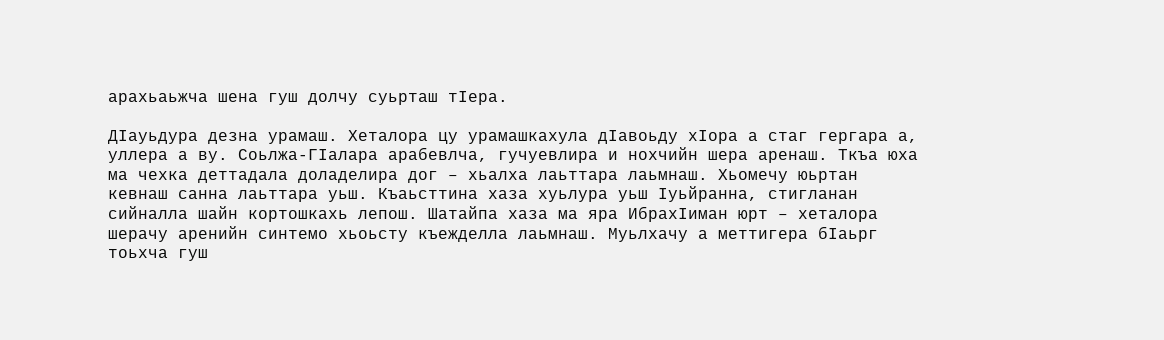арахьаьжча шена гуш долчу суьрташ тIера.

ДIауьдура дезна урамаш. Хеталора цу урамашкахула дIавоьду хIора а стаг гергара а, уллера а ву. Соьлжа-ГIалара арабевлча, гучуевлира и нохчийн шера аренаш. Ткъа юха ма чехка деттадала доладелира дог – хьалха лаьттара лаьмнаш. Хьомечу юьртан кевнаш санна лаьттара уьш. Къаьсттина хаза хуьлура уьш Iуьйранна, стигланан сийналла шайн кортошкахь лепош. Шатайпа хаза ма яра ИбрахIиман юрт – хеталора шерачу аренийн синтемо хьоьсту къежделла лаьмнаш. Муьлхачу а меттигера бIаьрг тоьхча гуш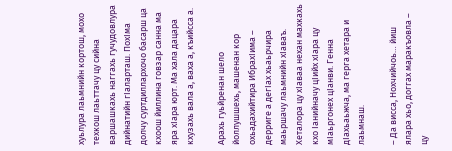хуьлура лаьмнийн кортош, мохо техкош лаьттачу цу сийна варшашкахь наггахь гучудовлура дийнатийн гIаларташ. ПохIма долчу суртдиллархочо басарш ца кхоош йиллина говзар санна ма яра хIара юрт. Ма хала дацара кхузахь вала а, ваха а, къийсса а.

Арахь гуьйренан шело йоллушшехь, машенан кор охьадахийтира ИбрахIима – дерриге а дегIах хьаьрчира маьршачу лаьмнийн хIаваъ. Хеталора цу хIаваа нехан махкахь кхо Iанийначу цIийх хIара цу мIаьргонех цIанви. Генна дIахьаьжча, ма герга хетара и лаьмнаш.

– Да висса, Нохчийчоь… йиш ялара хьо, доггах маракъовла – цу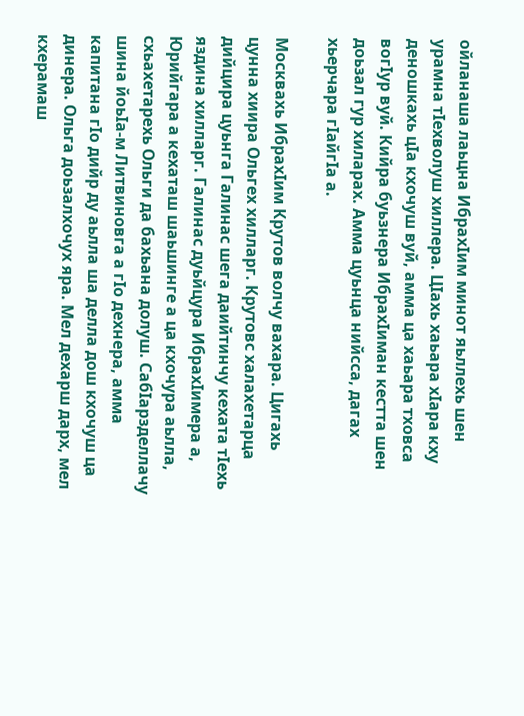ойланаша лаьцна ИбрахIим минот яьллехь шен урамна тIехволуш хиллера. ЦIахь хаьара хIара кху деношкахь цIа кхочуш вуй, амма ца хаьара тховса вогIур вуй. Кийра буьзнера ИбрахIиман кестта шен доьзал гур хиларах. Амма цуьнца нийсса, дагах хьерчара гIайгIа а.

Москвахь ИбрахIим Крутов волчу вахара. Цигахь цунна хиира Ольгех хилларг. Крутовс халахетарца дийцира цуьнга Галинас шега даийтинчу кехата тIехь яздина хилларг. Галинас дуьйцура ИбрахIимера а, Юрийгара а кехаташ шаьшинге а ца кхочура аьлла, схьахетарехь Ольги да бахьана долуш. СабIарзделлачу шина йоьIа-м Литвиновга а гIо дехнера, амма капитана гIо дийр ду аьлла ша делла дош кхочуш ца динера. Ольга доьзалхочух яра. Мел дехарш дарх, мел кхерамаш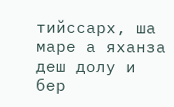тийссарх, ша маре а яханза деш долу и бер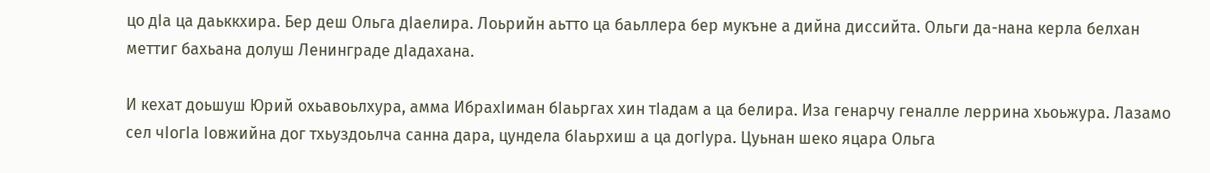цо дIа ца даьккхира. Бер деш Ольга дIаелира. Лоьрийн аьтто ца баьллера бер мукъне а дийна диссийта. Ольги да-нана керла белхан меттиг бахьана долуш Ленинграде дIадахана.

И кехат доьшуш Юрий охьавоьлхура, амма ИбрахIиман бIаьргах хин тIадам а ца белира. Иза генарчу геналле леррина хьоьжура. Лазамо сел чIогIа Iовжийна дог тхьуздоьлча санна дара, цундела бIаьрхиш а ца догIура. Цуьнан шеко яцара Ольга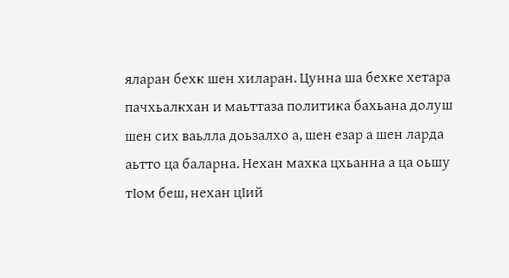яларан бехк шен хиларан. Цунна ша бехке хетара пачхьалкхан и маьттаза политика бахьана долуш шен сих ваьлла доьзалхо а, шен езар а шен ларда аьтто ца баларна. Нехан махка цхьанна а ца оьшу тIом беш, нехан цIий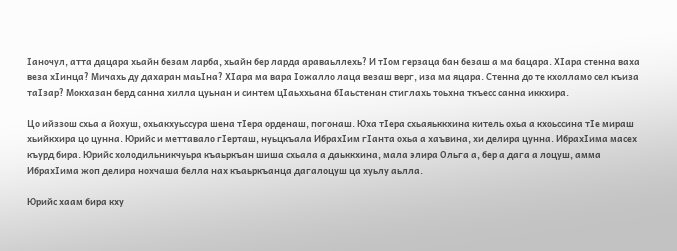Iаночул, атта дацара хьайн безам ларба, хьайн бер ларда араваьллехь? И тIом герзаца бан безаш а ма бацара. ХIара стенна ваха веза хIинца? Мичахь ду дахаран маьIна? ХIара ма вара Iожалло лаца везаш верг, иза ма яцара. Стенна до те кхолламо сел къиза таIзар? Мокхазан берд санна хилла цуьнан и синтем цIаьххьана бIаьстенан стиглахь тоьхна ткъесс санна иккхира.

Цо ийззош схьа а йохуш, охьакхуьссура шена тIера орденаш, погонаш. Юха тIера схьаяьккхина китель охьа а кхоьссина тIе мираш хьийкхира цо цунна. Юрийс и меттавало гIерташ, нуьцкъала ИбрахIим гIанта охьа а хаъвина, хи делира цунна. ИбрахIима масех къурд бира. Юрийс холодильникчуьра къаьркъан шиша схьала а даьккхина, мала элира Ольга а, бер а дага а лоцуш, амма ИбрахIима жоп делира нохчаша белла нах къаьркъанца дагалоцуш ца хуьлу аьлла.

Юрийс хаам бира кху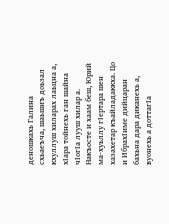деношкахь Галина схьаеъча, шаьшиъ доьзал кхуллуш хиларах лаьцна а, хIара тойнехь ган шайна чIогIа лууш хилар а. Накъосте и хаам беш, Юрий ма-хуьллу гIертара шен хазахетар къайладаккха. Цо и ИбрахIиме дийцаран бахьна дара диканехь а, вуонехь а доттагIа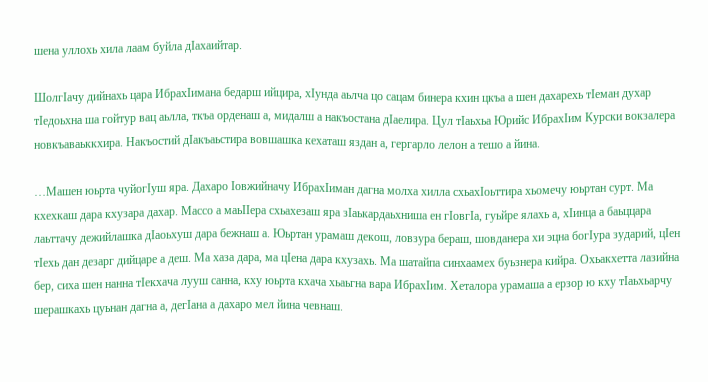шена уллохь хила лаам буйла дIахаийтар.

ШолгIачу дийнахь цара ИбрахIимана бедарш ийцира, хIунда аьлча цо сацам бинера кхин цкъа а шен дахарехь тIеман духар тIедоьхна ша гойтур вац аьлла, ткъа орденаш а, мидалш а накъостана дIаелира. Цул тIаьхьа Юрийс ИбрахIим Курски вокзалера новкъаваьккхира. Накъостий дIакъаьстира вовшашка кехаташ яздан а, гергарло лелон а тешо а йина.

…Машен юьрта чуйогIуш яра. Дахаро Iовжийначу ИбрахIиман дагна молха хилла схьахIоьттира хьомечу юьртан сурт. Ма кхехкаш дара кхузара дахар. Массо а маьIIера схьахезаш яра зIаькардаьхниша ен гIовгIа, гуьйре ялахь а, хIинца а баьццара лаьттачу дежийлашка дIаоьхуш дара бежнаш а. Юьртан урамаш декош, ловзура бераш, шовданера хи эцна богIура зударий, цIен тIехь дан дезарг дийцаре а деш. Ма хаза дара, ма цIена дара кхузахь. Ма шатайпа синхаамех буьзнера кийра. Охьакхетта лазийна бер, сиха шен нанна тIекхача лууш санна, кху юьрта кхача хьаьгна вара ИбрахIим. Хеталора урамаша а ерзор ю кху тIаьхьарчу шерашкахь цуьнан дагна а, дегIана а дахаро мел йина чевнаш.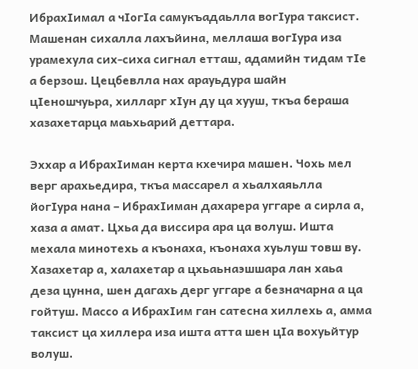ИбрахIимал а чIогIа самукъадаьлла вогIура таксист. Машенан сихалла лахъйина, меллаша вогIура иза урамехула сих-сиха сигнал етташ, адамийн тидам тIе а берзош. Цецбевлла нах арауьдура шайн цIеношчуьра, хилларг хIун ду ца хууш, ткъа бераша хазахетарца маьхьарий деттара.

Эххар а ИбрахIиман керта кхечира машен. Чохь мел верг арахьедира, ткъа массарел а хьалхаяьлла йогIура нана – ИбрахIиман дахарера уггаре а сирла а, хаза а амат. Цхьа да виссира ара ца волуш. Ишта мехала минотехь а къонаха, къонаха хуьлуш товш ву. Хазахетар а, халахетар а цхьаьнаэшшара лан хаьа деза цунна, шен дагахь дерг уггаре а безначарна а ца гойтуш. Массо а ИбрахIим ган сатесна хиллехь а, амма таксист ца хиллера иза ишта атта шен цIа вохуьйтур волуш.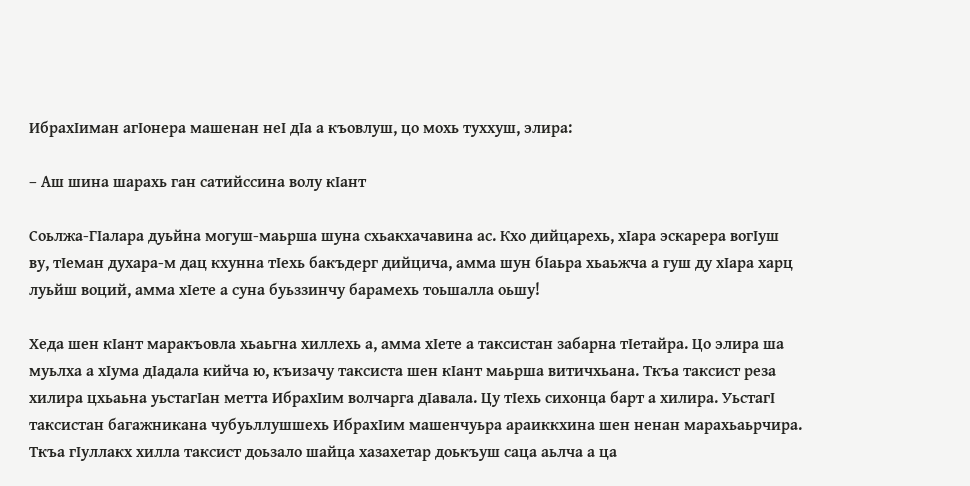ИбрахIиман агIонера машенан неI дIа а къовлуш, цо мохь туххуш, элира:

– Аш шина шарахь ган сатийссина волу кIант

Соьлжа-ГIалара дуьйна могуш-маьрша шуна схьакхачавина ас. Кхо дийцарехь, хIара эскарера вогIуш ву, тIеман духара-м дац кхунна тIехь бакъдерг дийцича, амма шун бIаьра хьаьжча а гуш ду хIара харц луьйш воций, амма хIете а суна буьззинчу барамехь тоьшалла оьшу!

Хеда шен кIант маракъовла хьаьгна хиллехь а, амма хIете а таксистан забарна тIетайра. Цо элира ша муьлха а хIума дIадала кийча ю, къизачу таксиста шен кIант маьрша витичхьана. Ткъа таксист реза хилира цхьаьна уьстагIан метта ИбрахIим волчарга дIавала. Цу тIехь сихонца барт а хилира. УьстагI таксистан багажникана чубуьллушшехь ИбрахIим машенчуьра араиккхина шен ненан марахьаьрчира. Ткъа гIуллакх хилла таксист доьзало шайца хазахетар доькъуш саца аьлча а ца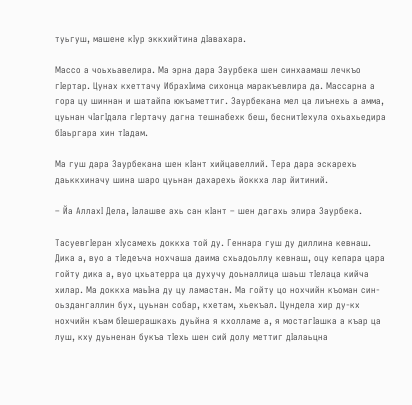туьгуш, машене кIур эккхийтина дIавахара.

Массо а чоьхьавелира. Ма эрна дара Заурбека шен синхаамаш лечкъо гIертар. Цунах кхеттачу ИбрахIима сихонца маракъевлира да. Массарна а гора цу шиннан и шатайпа юкъаметтиг. Заурбекана мел ца лиънехь а амма, цуьнан чIагIдала гIертачу дагна тешнабехк беш, беснитIехула охьахьедира бIаьргара хин тIадам.

Ма гуш дара Заурбекана шен кIант хийцавеллий. Тера дара эскарехь даьккхиначу шина шаро цуьнан дахарехь йоккха лар йитиний.

– Йа АллахI Дела, Iалашве ахь сан кIант – шен дагахь элира Заурбека.

ТасуевгIеран хIусамехь доккха той ду. Геннара гуш ду диллина кевнаш. Дика а, вуо а тIедеъча нохчаша даима схьадоьллу кевнаш, оцу кепара цара гойту дика а, вуо цхьатерра ца духучу доьналлица шаьш тIелаца кийча хилар. Ма доккха маьIна ду цу ламастан. Ма гойту цо нохчийн къоман син-оьздангаллин бух, цуьнан собар, кхетам, хьекъал. Цундела хир ду-кх нохчийн къам бIешерашкахь дуьйна я кхолламе а, я мостагIашка а къар ца луш, кху дуьненан букъа тIехь шен сий долу меттиг дIалаьцна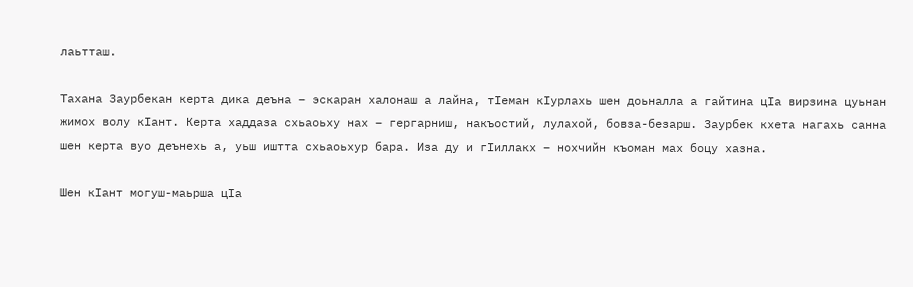лаьтташ.

Тахана Заурбекан керта дика деъна – эскаран халонаш а лайна, тIеман кIурлахь шен доьналла а гайтина цIа вирзина цуьнан жимох волу кIант. Керта хаддаза схьаоьху нах – гергарниш, накъостий, лулахой, бовза-безарш. Заурбек кхета нагахь санна шен керта вуо деънехь а, уьш иштта схьаоьхур бара. Иза ду и гIиллакх – нохчийн къоман мах боцу хазна.

Шен кIант могуш-маьрша цIа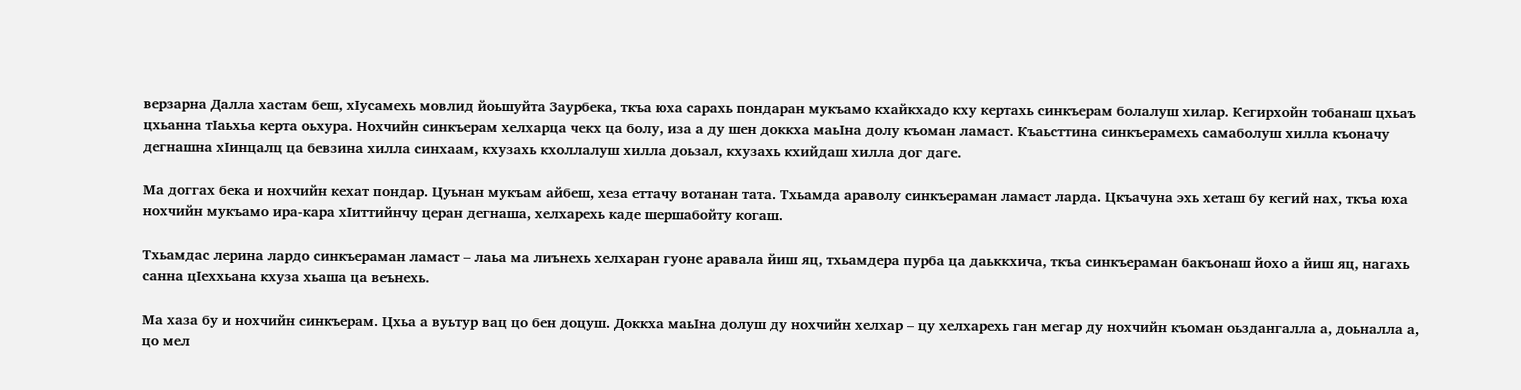верзарна Далла хастам беш, хIусамехь мовлид йоьшуйта Заурбека, ткъа юха сарахь пондаран мукъамо кхайкхадо кху кертахь синкъерам болалуш хилар. Кегирхойн тобанаш цхьаъ цхьанна тIаьхьа керта оьхура. Нохчийн синкъерам хелхарца чекх ца болу, иза а ду шен доккха маьIна долу къоман ламаст. Къаьсттина синкъерамехь самаболуш хилла къоначу дегнашна хIинцалц ца бевзина хилла синхаам, кхузахь кхоллалуш хилла доьзал, кхузахь кхийдаш хилла дог даге.

Ма доггах бека и нохчийн кехат пондар. Цуьнан мукъам айбеш, хеза еттачу вотанан тата. Тхьамда араволу синкъераман ламаст ларда. Цкъачуна эхь хеташ бу кегий нах, ткъа юха нохчийн мукъамо ира-кара хIиттийнчу церан дегнаша, хелхарехь каде шершабойту когаш.

Тхьамдас лерина лардо синкъераман ламаст – лаьа ма лиънехь хелхаран гуоне аравала йиш яц, тхьамдера пурба ца даьккхича, ткъа синкъераман бакъонаш йохо а йиш яц, нагахь санна цIеххьана кхуза хьаша ца веънехь.

Ма хаза бу и нохчийн синкъерам. Цхьа а вуьтур вац цо бен доцуш. Доккха маьIна долуш ду нохчийн хелхар – цу хелхарехь ган мегар ду нохчийн къоман оьздангалла а, доьналла а, цо мел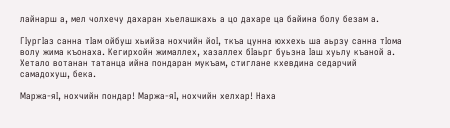лайнарш а, мел чолхечу дахаран хьелашкахь а цо дахаре ца байина болу безам а.

ГIургIаз санна тIам ойбуш хьийза нохчийн йоI, ткъа цунна юххехь ша аьрзу санна тIома волу жима къонаха. Кегирхойн жималлех, хазаллех бIаьрг буьзна Iаш хуьлу къаной а. Хетало вотанан татанца ийна пондаран мукъам, стиглане кхевдина седарчий самадохуш, бека.

Маржа-яI, нохчийн пондар! Маржа-яI, нохчийн хелхар! Наха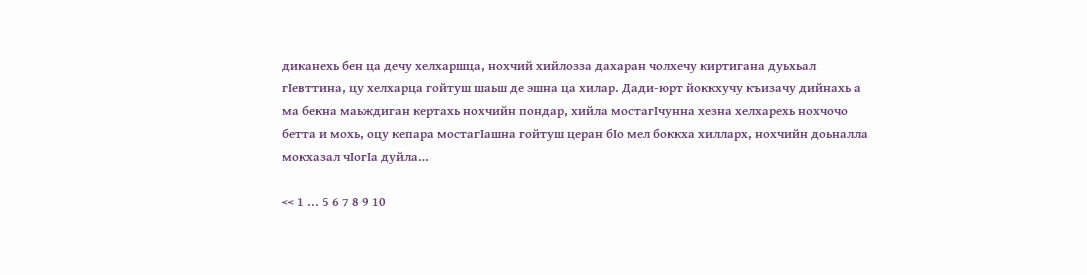диканехь бен ца дечу хелхаршца, нохчий хийлозза дахаран чолхечу киртигана дуьхьал гIевттина, цу хелхарца гойтуш шаьш де эшна ца хилар. Дади-юрт йоккхучу къизачу дийнахь а ма бекна маьждиган кертахь нохчийн пондар, хийла мостагIчунна хезна хелхарехь нохчочо бетта и мохь, оцу кепара мостагIашна гойтуш церан бIо мел боккха хилларх, нохчийн доьналла мокхазал чIогIа дуйла…

<< 1 ... 5 6 7 8 9 10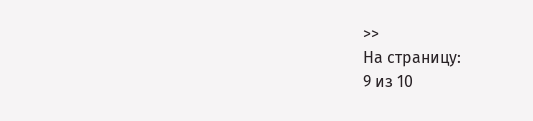>>
На страницу:
9 из 10